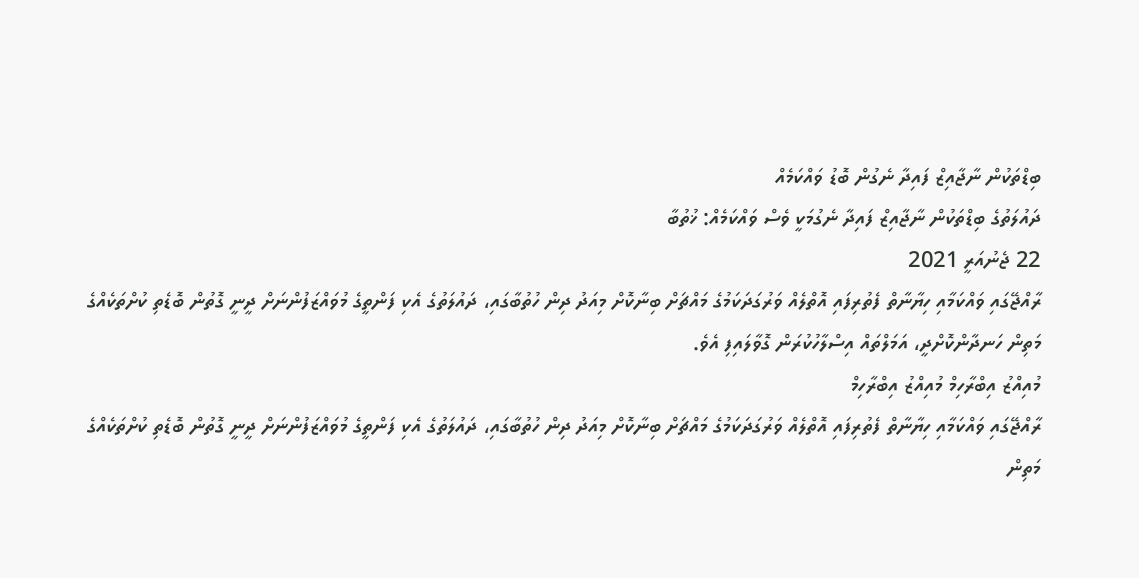ބިޑްތަކުން ނާޖާއިޒް ފައިދާ ނެގުން ބޮޑު ވައްކަމެއް
ދައުލަތުގެ ބިޑްތަކުން ނާޖާއިޒް ފައިދާ ނެގުމަކީ ވެސް ވައްކަމެއް: ޚުތުބާ
22 ޖެނުއަރީ 2021
ރާއްޖޭގައި ވައްކަމާއި ހިޔާނާތް ފެތުރިފައި އޮތްލެއް ވަރުގަދަކަމުގެ މައްޗަށް ބިނާކޮށް މިއަދު ދިން ހުތުބާގައި، ދައުލަތުގެ އެކި ފަންތީގެ މުވައްޒަފުންނަށް ދީނީ ގޮތުން ބޮޑެތި ކުށްތަކެއްގެ މަތިން ހަނދާންކޮށްދީ، އަމަލްތައް އިސްލާހުކުރަން ގޮވާލައިފި އެވެ.
މުއިއްޒު އިބްރާހިމް މުއިއްޒު އިބްރާހިމް
ރާއްޖޭގައި ވައްކަމާއި ހިޔާނާތް ފެތުރިފައި އޮތްލެއް ވަރުގަދަކަމުގެ މައްޗަށް ބިނާކޮށް މިއަދު ދިން ހުތުބާގައި، ދައުލަތުގެ އެކި ފަންތީގެ މުވައްޒަފުންނަށް ދީނީ ގޮތުން ބޮޑެތި ކުށްތަކެއްގެ މަތިން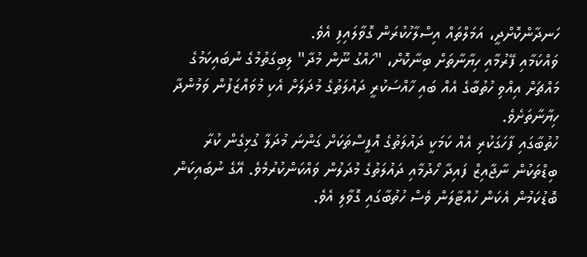ހަނދާންކޮށްދީ، އަމަލްތައް އިސްލާހުކުރަން ގޮވާލައިފި އެވެ.
ވައްކަމާއި ފޭރުމާއި ހިޔާނާތަށް ބިނާކޮށް، "ހައްގު ނޫން މުދާ" ލިބިގަތުމުގެ ނުބައިކަމުގެ މައްޗަށް އިއްވި ހުތުބާގެ އެއް ބައި ހާއްސަކުރީ ދައުލަތުގެ މުދަލަށް އެކި މުވައްޒަފުން ވަމުންދާ ހިޔާނާތަށެވެ.
ހުތުބާގައި ފާހަގަކުރި އެއް ކަމަކީ ދައުލަތުގެ އޮފީސްތަކަށް ގަންނަ މުދަލާ ގުޅިގެން ކުރާ ބިޑްތަކުން ނާޖާއިޒް ފައިދާ ހޯދުމާއި ދައުލަތުގެ މުދަލުން ވައްކަންކުރުމެވެ. އޭގެ ނުބައިކަން ބޮޑުކަމުން އެކަން ހުއްޓާލަން ވެސް ހުތުބާގައި ގޮވާލި އެވެ.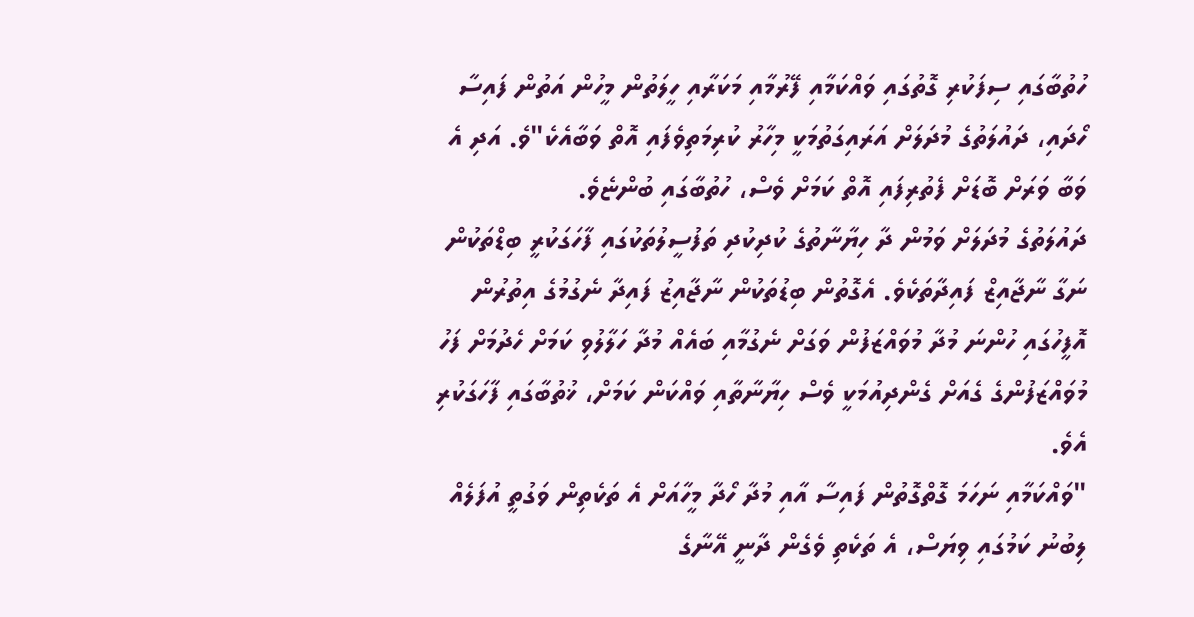ހުތުބާގައި ސިފަކުރި ގޮތުގައި ވައްކަމާއި ފޭރުމާއި މަކަރާއި ހީލަތުން މީހުން އަތުން ފައިސާ ހޯދައި، ދައުލަތުގެ މުދަލަށް އަރައިގަތުމަކީ މިހާރު ކުރިމަތިވެފައި އޮތް ވަބާއެކެ"ވެ. އަދި އެ ވަބާ ވަރަށް ބޮޑަށް ފެތުރިފައި އޮތް ކަމަށް ވެސް، ހުތުބާގައި ބުންޏެވެ.
ދައުލަތުގެ މުދަލަށް ވަމުން ދާ ހިޔާނާތުގެ ކުދިކުދި ތަފުސީލުތަކުގައި ފާހަގަކުރީ ބިޑްތަކުން ނަގާ ނާޖާއިޒް ފައިދާތަކެވެ. އެގޮތުން ބިޑުތަކުން ނާޖާއިޒު ފައިދާ ނެގުމުގެ އިތުރުން އޮފީހުގައި ހުންނަ މުދާ މުވައްޒަފުން ވަގަށް ނެގުމާއި ބައެއް މުދާ ހަލާލުވި ކަމަށް ހެދުމަށް ފަހު މުވައްޒަފުންގެ ގެއަށް ގެންދިއުމަކީ ވެސް ހިޔާނާތާއި ވައްކަން ކަމަށް، ޚުތުބާގައި ފާހަގަކުރި އެވެ.
"ވައްކަމާއި ނަހަމަ ގޮތްގޮތުން ފައިސާ އާއި މުދާ ހޯދާ މީހާއަށް އެ ތަކެތިން ވަގުތީ އުފަލެއް ލިބުނު ކަމުގައި ވިޔަސް، އެ ތަކެތި ވެގެން ދާނީ އޭނާގެ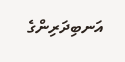އަނބިދަރިންގެ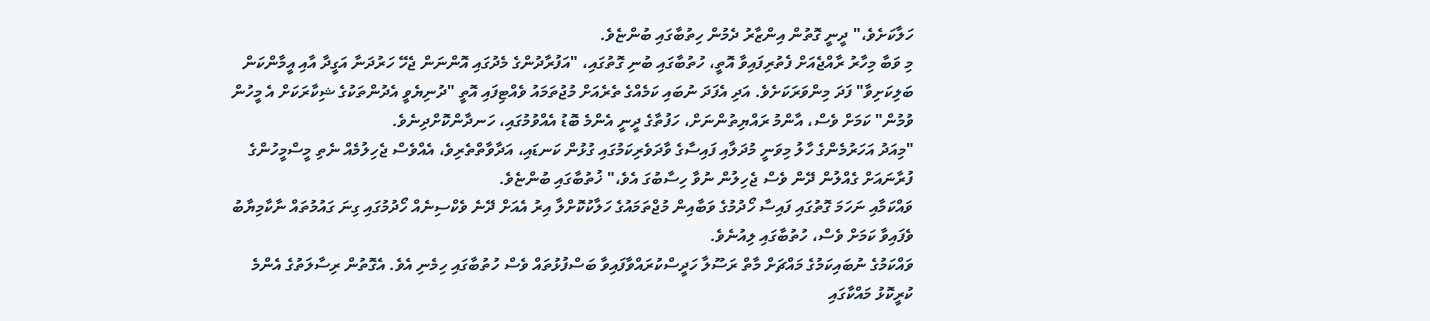ހަލާކަށެވެ،" ދީނީ ގޮތުން އިންޒާރު ދެމުން ހިތުބާގައި ބުންޏެވެ.
މި ވަބާ މިހާރު ރާއްޖެއަށް ފެތުރިފައިވާ އޮތީ، ހުތުބާގައި ބުނި ގޮތުގައި، "އަފުރާދުންގެ މެދުގައި އޮންނަން ޖެހޭ ހަރުދަނާ އަގީދާ އާއި އީމާންކަން ބަލިކަށިވާ" ފަދަ މިންވަރަކަށެވެ. އަދި އެފަދަ ނުބައި ކަމެއްގެ ތެރެއަށް މުޖުތަމައު ވެއްޓިފައި އޮތީ "ދުނިޔެވީ އެދުންތަކުގެ ޝިކާރަކަށް އެ މީހުން ވުމުން" ކަމަށް ވެސް، އާންމު ރައްޔިތުންނަށް، ހަފުތާގެ ދީނީ އެންމެ ބޮޑު އެއްވުމުގައި، ހަނދާންކޮށްދިނެވެ.
"މިއަދު އަހަރުމެންގެ ހާލު މިވަނީ މުދަލާއި ފައިސާގެ ވާދަވެރިކަމުގައި ގުޅުން ކަނޑައި، އަދާވާތްތެރިވެ، އެއްވެސް ޖެހިލުމެއް ނެތި މީސްމީހުންގެ ފުރާނައަށް ގެއްލުން ދޭން ވެސް ޖެހިލުން ނުވާ ހިސާބުގަ އެވެ،" ޚުތުބާގައި ބުންޏެވެ.
ވައްކަމާއި ނަހަމަ ގޮތުގައި ފައިސާ ހޯދުމުގެ ވަބާއިން މުޖްތަމައުގެ ހަލާކުކޮށްލާ އިރު އެއަށް ދޭނެ ވެކްސިނެއް ހޯދުމުގައި ގިނަ ގައުމުތައް ނާކާމިޔާބު ވެފައިވާ ކަމަށް ވެސް، ހުތުބާގައި ލިއުނެވެ.
ވައްކަމުގެ ނުބައިކަމުގެ މައްޗަށް މާތް ރަސޫލާ ހަދީސްކުރައްވާފައިވާ ބަސްފުޅުތައް ވެސް ހުތުބާގައި ހިމެނި އެވެ. އެގޮތުން ރިސާލަތުގެ އެންމެ ކުރީކޮޅު މައްކާގައި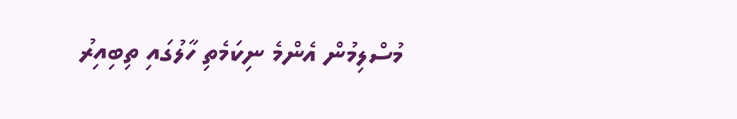މުސްލިމުން އެންމެ ނިކަމެތި ހާލުގައި ތިބިއިރު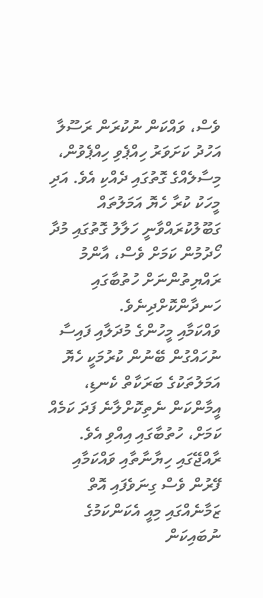ވެސް، ވައްކަން ނުކުރަން ރަސޫލާ އަހުދު ކަށަވަރު ހިއްޕެވި ހިއްޕެވުން، މިސާލެއްގެ ގޮތުގައި ދެއްކި އެވެ. އަދި މީހަކު ކުރާ ހެޔޮ އަމަލުތައް ގަބޫލުކުރައްވާނީ ހަލާލު ގޮތުގައި މުދާ ހޯދުމުން ކަމަށް ވެސް، އާންމު ރައްޔިތުންނަށް ހުތުބާގައި ހަނދާންކޮށްދިނެވެ.
ވައްކަމާއި މީހުންގެ މުދަލާއި ފައިސާ ނުހައްގުން ބޭނުން ކުރުމަކީ ހެޔޮ އަމަލުތަކުގެ ބަރަކާތް ކެނޑި، އީމާންކަން ނެތިކޮށްލާނެ ފަދަ ކަމެއް ކަމަށް، ހުތުބާގައި އިއްވި އެވެ.
ރާއްޖޭގައި ހިޔާނާތާއި ވައްކަމާއި ފޭރުން ވެސް ގިނަވެފައި އޮތް ޒަމާނެއްގައި މިއީ އެކަންކަމުގެ ނުބައިކަން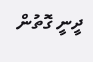ދީނީ ގޮތުން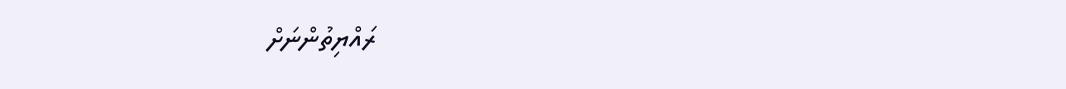ރައްޔިތުންނަށް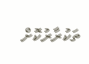ތަކުރާރުކޮށް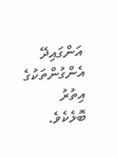އަންގައިދޭ އެންގުންތަކުގެ އިތުރު ބޮޅެކެވެ.